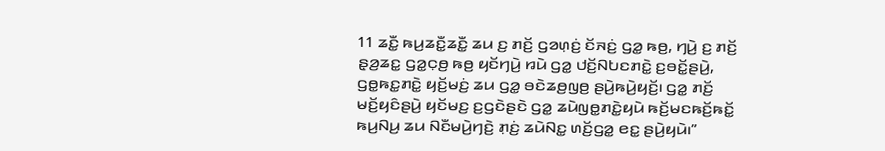11 ꤘꤢꤪ꤭ ꤒꤣ꤬ꤘꤢꤪ꤭ꤘꤢꤪ꤭ ꤘꤣ ꤢ꤬ ꤊꤢꤩ꤬ ꤞꤤꤛ꤫ꤢꤦ꤬ ꤢꤩꤏꤢꤦ꤬ ꤞꤤ꤭ ꤒꤥ꤬, ꤚꤣꤧ꤬ ꤢ꤬ ꤊꤢꤩ꤬ ꤔ꤫ꤤ꤬ꤘꤢ꤭ ꤞꤤ꤭ꤍ꤫ꤥ꤬ ꤒꤥ꤬ ꤟꤢꤩꤚꤣꤧ꤬ ꤙꤣꤧ ꤞꤤ꤭ ꤓꤢꤩ꤬ꤡꤝꤢꤊꤢꤧ꤭ ꤢ꤬ꤋꤢꤩ꤭ꤔꤣꤧ꤬, ꤞꤥ꤭ꤒꤢ꤭ꤊꤢꤧ꤭ ꤟꤢꤩ꤬ꤗꤢꤦ꤬ ꤘꤣ ꤞꤤ꤭ ꤋꤢꤧꤘꤥ꤬ꤜꤥ꤬ ꤔꤣꤧ꤬ꤒꤣꤧ꤬ꤟꤢꤩ꤬꤯ ꤞꤤ꤭ ꤊꤢꤩ꤬ ꤗꤢꤩ꤬ꤟꤢꤨꤔꤣꤧ꤬ ꤟꤢꤩꤗꤢ꤬ ꤢ꤬ꤞꤢꤧꤔꤢꤧ ꤞꤤ꤭ ꤘꤣꤧꤜꤥ꤭ꤊꤢꤧ꤭ꤟꤣꤧ ꤒꤢꤩ꤬ꤗꤢꤒꤢꤩ꤬ꤒꤢꤩ꤭ ꤒꤣ꤬ꤡꤣ꤬ ꤘꤣ ꤡꤢꤪꤗꤣꤧ꤬ꤚꤢꤧ꤬ ꤊ꤫ꤢꤦ꤬ ꤘꤣꤧꤡꤢ꤭ ꤛꤢꤩ꤬ꤞꤤ꤭ ꤕꤢ꤭ ꤔꤣꤧ꤬ꤟꤣꤧ꤯”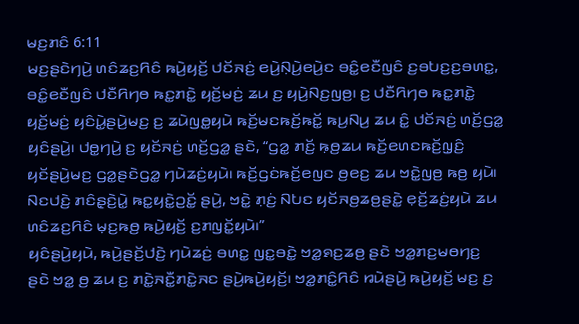ꤗꤢ꤬ꤊꤢꤨ 6:11
ꤗꤢ꤬ꤔꤢꤧꤚꤣꤧ꤬ ꤛꤢꤨꤘꤢ꤬ꤖꤢꤨ ꤒꤣꤧ꤬ꤟꤢꤩ꤬ ꤓꤢꤩꤏꤢꤦ꤬ ꤕꤣꤧ꤬ꤡ꤫ꤣꤧ꤬ꤕꤣꤧ꤬ꤢ ꤋꤢꤨ꤭ꤕꤢꤪꤜꤢꤨ ꤢ꤬ꤋꤝꤢ꤬ꤢ꤬ꤋꤛꤢ꤭, ꤋꤢꤨ꤭ꤕꤢꤪꤜꤢꤨ ꤓꤢꤪꤖꤚꤥ ꤒꤢ꤭ꤊꤢꤧ꤭ ꤟꤢꤩ꤬ꤗꤢꤦ꤬ ꤘꤣ ꤢ꤬ ꤟꤣꤧ꤬ꤡꤢ꤬ꤜꤥ꤬꤯ ꤢ꤬ ꤓꤢꤪꤖꤚꤥ ꤒꤢ꤭ꤊꤢꤧ꤭ ꤟꤢꤩ꤬ꤗꤢꤦ꤬ ꤟꤢꤨꤣꤧ꤭ꤔꤣꤧ꤬ꤗꤢ꤬ ꤢ꤬ ꤘꤣꤧꤜꤥ꤭ꤟꤣꤧ ꤒꤢꤩ꤬ꤗꤢꤒꤢꤩ꤬ꤒꤢꤩ꤭ ꤒꤣ꤬ꤡꤣ꤬ ꤘꤣ ꤢꤨ꤭ ꤓꤢꤩꤏꤢꤦ꤬ ꤛꤢꤩ꤬ꤞꤤ꤭ ꤟꤢꤨꤔꤣꤧ꤬꤯ ꤓꤥ꤭ꤚꤣꤧ꤬ ꤢ꤬ ꤟꤢꤩꤏꤢꤦ꤬ ꤛꤢꤩ꤬ꤞꤤ꤭ ꤔꤢꤧ, “ꤞꤤ꤭ ꤊꤢꤩ꤬ ꤒ꤫ꤥ꤬ꤘꤣ ꤒꤢꤩ꤬ꤕꤛꤢꤒꤢꤩ꤬ꤜ꤫ꤢꤨ꤬ ꤟꤢꤩꤔꤣꤧ꤬ꤗꤢ꤬ ꤞꤤ꤭ꤔꤢꤧꤞꤤ꤭ ꤚꤣꤧꤘꤢꤦ꤬ꤟꤣꤧ꤯ ꤒꤢꤩ꤬ꤞꤢꤦꤒꤢꤩ꤬ꤕꤜꤢ ꤥ꤬ꤕꤢ꤬ ꤘꤣ ꤠꤢꤧ꤭ꤜꤥ꤬ ꤒꤥ꤬ ꤟꤣꤧ꤯ ꤡꤢꤓꤢꤧ꤬ ꤊꤢꤨꤔ꤫ꤢꤧ꤬ꤣꤧ꤭ ꤒꤢ꤭ꤟꤢꤧ꤭ꤑꤢꤩ꤭ ꤔꤣꤧ꤬, ꤠꤢꤧ꤭ ꤊ꤫ꤢꤦ꤬ ꤡꤝꤢ ꤟꤢꤩꤏꤥ꤬ꤘꤥ꤬ꤔꤢꤧ꤭ ꤕ꤫ꤢꤩ꤬ꤘꤢꤦ꤬ꤟꤣꤧ ꤘꤣ ꤛꤢꤨꤘꤢ꤬ꤖꤢꤨ ꤗ꤫ꤢ꤬ꤒꤥ꤬ ꤒꤣꤧ꤬ꤟꤢꤩ꤬ ꤢ꤬ꤊꤜꤢꤩ꤭ꤟꤣꤧ꤯”
ꤟꤢꤨꤔꤣꤧ꤬ꤟꤣꤧ, ꤒꤣꤧ꤬ꤔꤢꤩ꤬ꤓꤢꤧ꤬ ꤚꤣꤧꤘꤢꤦ꤬ ꤋꤛꤢ꤭ ꤜꤢ꤭ꤋꤢꤧ꤭ ꤠꤤ꤭ꤎꤢ꤬ꤘꤥ꤬ ꤔꤢꤧ ꤠꤤ꤭ꤊꤢ꤬ꤗꤥꤚꤢ꤬ ꤔꤢꤧ ꤠꤤ꤭ ꤥ꤬ ꤘꤣ ꤢ꤬ ꤊꤢꤧ꤭ꤏꤢꤪ꤭ꤊꤢꤧ꤭ꤏꤢ ꤔꤣꤧ꤬ꤒꤣꤧ꤬ꤟꤢꤩ꤬꤯ ꤠꤤ꤭ꤊꤢꤨ꤭ꤖꤢꤨ ꤙꤣꤧꤔꤣꤧ꤬ ꤒꤣꤧ꤬ꤟꤢꤩ꤬ ꤗꤢ꤬ ꤢ꤬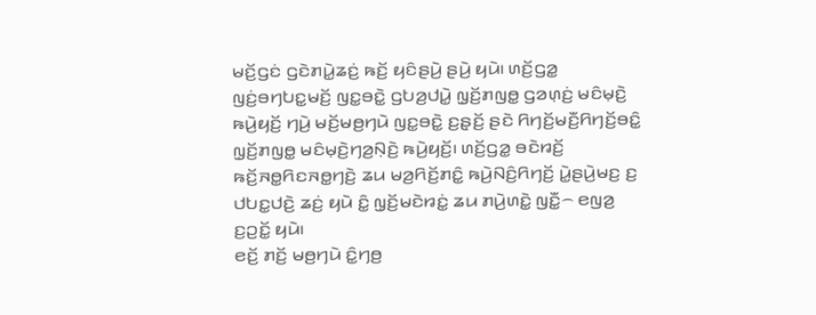ꤗꤢꤩ꤬ꤞꤢꤦ ꤞꤢꤧꤊꤣꤧ꤭ꤘꤢꤦ꤬ ꤒꤢꤩ꤬ ꤟꤢꤨꤔꤣꤧ꤬ ꤔꤣꤧ꤬ ꤟꤣꤧ꤯ ꤛꤢꤩ꤬ꤞꤤ꤭ ꤜꤢꤦ꤬ꤋꤚꤝꤢ꤭ꤗꤢꤩ꤬ ꤜꤢ꤭ꤋꤢꤧ꤭ ꤞꤝꤤ꤬ꤓꤣꤧ꤭ ꤜ꤫ꤢꤩ꤬ꤊꤜꤥ꤭ ꤞꤤꤛ꤫ꤢꤦ꤬ ꤗꤢꤨꤗ꤫ꤢꤧ꤬ ꤒꤣꤧ꤬ꤟꤢꤩ꤬ ꤚꤣꤧ꤬ ꤗꤢꤩ꤬ꤗꤥ꤬ꤚꤣꤧ ꤜꤢ꤭ꤋꤢꤧ꤭ ꤢ꤬ꤔ꤫ꤢꤩ꤬ ꤔꤢꤧ ꤖꤚꤢꤩ꤬ꤗꤢꤪ꤬ꤖꤚꤢꤩ꤬ꤋꤢꤨ꤭ ꤜ꤫ꤢꤩ꤬ꤊꤜꤥ꤭ ꤗꤢꤨꤗ꤫ꤢꤧ꤬ꤚꤤ꤬ꤡ꤫ꤢꤧ꤬ ꤒꤣꤧ꤬ꤟꤢꤩ꤬꤯ ꤛꤢꤩ꤬ꤞꤤ꤭ ꤋꤢꤧꤙꤢꤩ꤬ ꤒꤢꤩ꤬ꤏꤥ꤭ꤖꤢꤏꤥ꤭ꤚꤢꤧ꤬ ꤘꤣ ꤗꤤ꤬ꤖꤢꤩ꤬ꤊꤢꤨ꤭ ꤒꤣꤧ꤬ꤡꤢꤨ꤬ꤖꤚꤢꤩ꤬ ꤣꤧ꤭ꤔꤣꤧ꤬ꤗꤢ꤬ ꤢ꤬ ꤓꤝꤢ꤭ꤓꤢꤧ꤬ ꤘꤢꤦ꤬ ꤟꤣꤧ ꤢꤨ꤭ ꤜ꤫ꤢꤩ꤬ꤗꤢꤧꤙꤢꤦ꤭ ꤘꤣ ꤊꤣꤧ꤬ꤛꤢꤧ꤭ ꤜꤢꤪ꤭꤮ ꤕꤜꤤ꤬ ꤢ꤬ꤑꤢꤩ꤭ ꤟꤣꤧ꤯
ꤕꤢꤩ꤬ ꤊꤢꤩ꤬ ꤗꤥ꤬ꤚꤣꤧ ꤢꤨ꤭ꤚꤥ꤬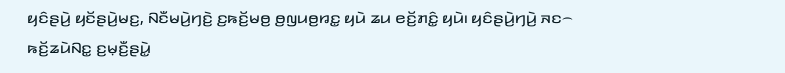ꤟꤢꤨꤔꤣꤧ꤬ ꤟꤢꤩꤔꤣꤧ꤬ꤗꤢ꤬, ꤡꤢꤪꤗꤣꤧ꤬ꤚꤢꤧ꤬ ꤢ꤬ꤒꤢꤩ꤬ꤗꤥ꤬ ꤥ꤬ꤜꤣꤥ꤬ꤙꤢ꤭ ꤟꤣꤧ ꤘꤣ ꤕꤢꤩ꤬ꤊꤢꤨ꤭ ꤟꤣꤧ꤯ ꤟꤢꤨꤔꤣꤧ꤬ꤚꤣꤧ꤬ ꤏꤢ꤮ ꤒꤢꤩ꤬ꤘꤣꤧꤡꤢ꤭ ꤢ꤬ꤗ꤫ꤢꤪ꤬ꤔꤣꤧ꤭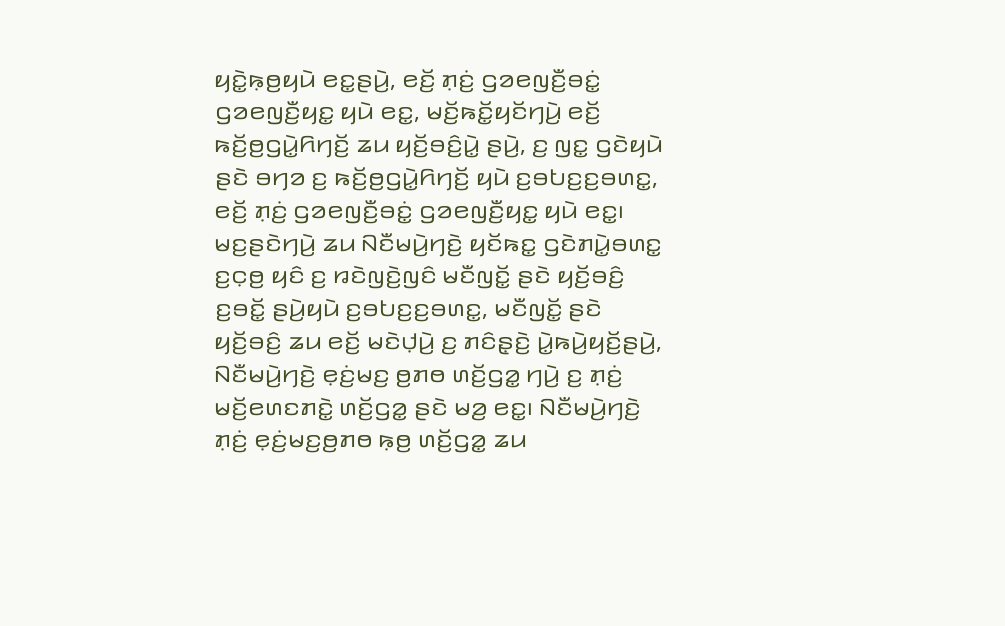ꤟꤢꤧ꤭ꤒ꤫ꤥ꤬ꤟꤣꤧ ꤕꤢ꤭ꤔꤣꤧ꤬, ꤕꤢꤩ꤬ ꤊ꤫ꤢꤦ꤬ ꤞꤤꤕꤜꤢꤪ꤬ꤋꤢꤦ꤭ ꤞꤤꤕꤜꤢꤪ꤬ꤟꤢ꤭ ꤟꤣꤧ ꤕꤢ꤭, ꤗꤢꤩ꤬ꤒꤢꤩ꤭ꤟꤢꤩꤚꤣꤧ꤬ ꤕꤢꤩ꤬ ꤒꤢꤩ꤬ꤥ꤬ꤞꤣꤧ꤭ꤖꤚꤢꤩ꤬ ꤘꤣ ꤟꤢꤩ꤬ꤋꤢꤨ꤬ꤣꤧ꤭ ꤔꤣꤧ꤬, ꤢ꤬ ꤜꤢ꤭ ꤞꤢꤧꤟꤣꤧ ꤔꤢꤧ ꤋꤚꤤ ꤢ꤬ ꤒꤢꤩ꤬ꤥ꤬ꤞꤣꤧ꤭ꤖꤚꤢꤩ꤬ ꤟꤣꤧ ꤢ꤬ꤋꤝꤢ꤬ꤢ꤬ꤋꤛꤢ꤭, ꤕꤢꤩ꤬ ꤊ꤫ꤢꤦ꤬ ꤞꤤꤕꤜꤢꤪ꤬ꤋꤢꤦ꤭ ꤞꤤꤕꤜꤢꤪ꤬ꤟꤢ꤭ ꤟꤣꤧ ꤕꤢ꤭꤯
ꤗꤢ꤬ꤔꤢꤧꤚꤣꤧ꤬ ꤘꤣ ꤡꤢꤪꤗꤣꤧ꤬ꤚꤢꤧ꤬ ꤟꤢꤩꤒꤢ꤭ ꤞꤢꤧꤊꤣꤧ꤭ꤋꤛꤢ꤭ ꤢ꤬ꤍ꤫ꤥ꤬ ꤟꤢꤨ ꤢ꤬ ꤙꤢꤧꤜꤢꤧ꤬ꤜꤢꤨ ꤗꤢꤪꤜꤢꤩ꤭ ꤔꤢꤧ ꤟꤢꤩ꤬ꤋꤢꤨ꤬ ꤢ꤬ꤋꤢꤩ꤭ ꤔꤣꤧ꤬ꤟꤣꤧ ꤢ꤬ꤋꤝꤢ꤬ꤢ꤬ꤋꤛꤢ꤭, ꤗꤢꤪꤜꤢꤩ꤭ ꤔꤢꤧ ꤟꤢꤩ꤬ꤋꤢꤨ꤬ ꤘꤣ ꤕꤢꤩ꤬ ꤗꤢꤧꤓ꤫ꤣꤧ꤬ ꤢ꤬ ꤊꤢꤨꤔ꤫ꤢꤧ꤬ ꤣꤧ꤭ꤒꤣꤧ꤬ꤟꤢꤩ꤬ꤔꤣꤧ꤬, ꤡꤢꤪꤗꤣꤧ꤬ꤚꤢꤧ꤬ ꤕ꤫ꤢꤦ꤬ꤗꤢ꤬ ꤥ꤬ꤊꤥ ꤛꤢꤩ꤬ꤞꤤ꤭ ꤚꤣꤧ꤬ ꤢ꤬ ꤊ꤫ꤢꤦ꤬ ꤗꤢꤩ꤬ꤕꤛꤢꤊꤢꤧ꤭ ꤛꤢꤩ꤬ꤞꤤ꤭ ꤔꤢꤧ ꤗꤤ꤬ ꤕꤢ꤭꤯ ꤡꤢꤪꤗꤣꤧ꤬ꤚꤢꤧ꤬ ꤊ꤫ꤢꤦ꤬ ꤕ꤫ꤢꤦ꤬ꤗꤢ꤬ꤥ꤬ꤊꤥ ꤒ꤫ꤥ꤬ ꤛꤢꤩ꤬ꤞꤤ꤭ ꤘꤣ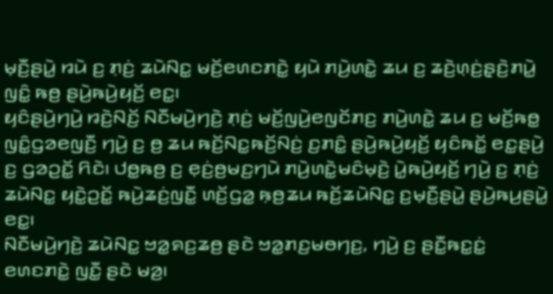ꤗ꤫ꤢꤪ꤬ꤔꤣꤧ꤭ ꤙꤣꤧ ꤢ꤬ ꤊ꤫ꤢꤦ꤬ ꤘꤣꤧꤡꤢ꤭ ꤗꤢꤩ꤬ꤕꤛꤢꤊꤢꤧ꤭ ꤟꤣꤧ ꤊꤣꤧ꤬ꤛꤢꤧ꤭ ꤘꤣ ꤢ꤬ ꤘꤢꤧ꤬ꤛ꤫ꤢꤦ꤬ꤔ꤫ꤢꤧ꤬ꤊꤣꤧ꤭ ꤜꤢꤨ꤭ ꤒꤥ꤬ ꤔꤣꤧ꤬ꤒꤣꤧ꤬ꤟꤢꤩ꤬ ꤕꤢ꤭꤯
ꤟꤢꤨꤔꤣꤧ꤬ꤚꤣꤧ꤬ ꤙꤢꤧ꤬ꤡꤢꤩ꤬ ꤡꤢꤪꤗꤣꤧ꤬ꤚꤢꤧ꤬ ꤊ꤫ꤢꤦ꤬ ꤗꤢꤩ꤬ꤜꤣꤧ꤬ꤕꤜꤢꤩꤊꤢ꤬ ꤊꤣꤧ꤬ꤛꤢꤧ꤭ ꤘꤣ ꤢ꤬ ꤗꤢꤩ꤬ꤒꤥ꤭ ꤜꤢꤨ꤭ꤞꤤꤕꤜꤢꤪ꤬ ꤚꤣꤧ꤬ ꤢ꤬ ꤥ꤬ ꤘꤣ ꤒꤢꤩ꤬ꤡꤢ꤭ꤒꤢꤩ꤬ꤡꤢꤦ꤬ ꤢ꤬ꤊꤢꤨ꤭ ꤔꤣꤧ꤬ꤒꤣꤧ꤬ꤟꤢꤩ꤬ ꤟꤢꤨꤒꤢꤩ꤭ ꤕꤢ꤭ꤔꤣꤧ꤬ ꤢ꤬ ꤞꤤꤑꤢꤩ꤭ ꤖꤢꤧ꤯ ꤓꤥ꤭ꤒꤥ꤬ ꤢ꤬ ꤕ꤫ꤢꤦ꤬ꤥ꤬ꤗꤢ꤬ꤚꤣꤧ ꤊꤣꤧ꤬ꤛꤢꤧ꤭ꤗꤢꤨꤗ꤫ꤢꤧ꤬ ꤣꤧ꤭ꤒꤣꤧ꤬ꤟꤢꤩ꤬ ꤚꤣꤧ꤬ ꤢ꤬ ꤊ꤫ꤢꤦ꤬ ꤘꤣꤧꤡꤢ꤭ ꤟꤢꤧ꤭ꤑꤢꤩ꤭ ꤒꤣꤧ꤬ꤘꤢꤦ꤬ꤜꤢꤪ꤭ ꤛꤢꤩ꤬ꤞꤤ꤭ ꤒ꤫ꤥ꤬ꤘꤣ ꤒꤢꤩ꤬ꤘꤣꤧꤡꤢ꤭ ꤢ꤬ꤗ꤫ꤢꤪ꤬ꤔꤣꤧ꤭ ꤔꤣꤧ꤬ꤒꤣ꤬ꤔꤣꤧ꤭ ꤕꤢ꤭꤯
ꤡꤢꤪꤗꤣꤧ꤬ꤚꤢꤧ꤬ ꤘꤣꤧꤡꤢ꤭ ꤠꤤ꤭ꤎꤢ꤬ꤘꤥ꤬ ꤔꤢꤧ ꤠꤤ꤭ꤊꤢ꤬ꤗꤥꤚꤢ꤬, ꤚꤣꤧ꤬ ꤢ꤬ ꤔꤢꤪ꤭ꤒꤢ꤭ꤢꤦ꤭ ꤕꤛꤢꤊꤢꤧ꤭ ꤜꤢꤪ꤭ ꤔꤢꤧ ꤗꤤ꤬꤯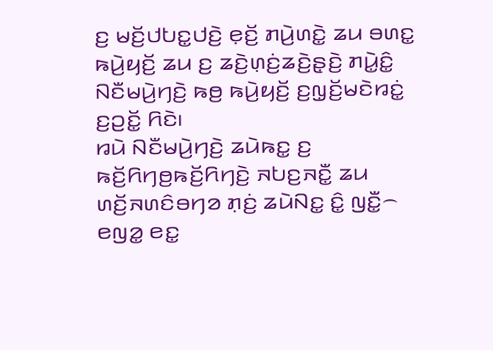ꤢ꤬ ꤗꤢꤩ꤬ꤓꤝꤢ꤭ꤓꤢꤧ꤬ ꤕ꤫ꤢꤩ꤬ ꤊꤣꤧ꤬ꤛꤢꤧ꤭ ꤘꤣ ꤋꤛꤢ꤭ ꤒꤣꤧ꤬ꤟꤢꤩ꤬ ꤘꤣ ꤢ꤬ ꤘꤢꤧ꤬ꤛ꤫ꤢꤦ꤬ꤘꤢꤧ꤬ꤔ꤫ꤢꤧ꤬ ꤊꤣꤧ꤭ꤢꤨ꤭ ꤡꤢꤪꤗꤣꤧ꤬ꤚꤢꤧ꤬ ꤒꤥ꤬ ꤒꤣꤧ꤬ꤟꤢꤩ꤬ ꤢ꤬ꤜ꤫ꤢꤩ꤬ꤗꤢꤧꤙꤢꤦ꤭ ꤢ꤬ꤑꤢꤩ꤭ ꤖꤢꤧ꤯
ꤙꤣꤧ ꤡꤢꤪꤗꤣꤧ꤬ꤚꤢꤧ꤬ ꤘꤣꤧꤒꤢ꤭ ꤢ꤬ ꤒꤢꤩ꤬ꤖꤚꤥ꤬ꤒꤢꤩ꤬ꤖꤚꤢꤧ꤬ ꤏꤝꤢ꤬ꤏꤢꤪ꤭ ꤘꤣ ꤛꤢꤩ꤬ꤏꤛꤢꤨꤋꤚꤤ ꤊ꤫ꤢꤦ꤬ ꤘꤣꤧꤡꤢ꤭ ꤢꤨ꤭ ꤜꤢꤪ꤭꤮ ꤕꤜꤤ꤭ ꤕꤢ꤭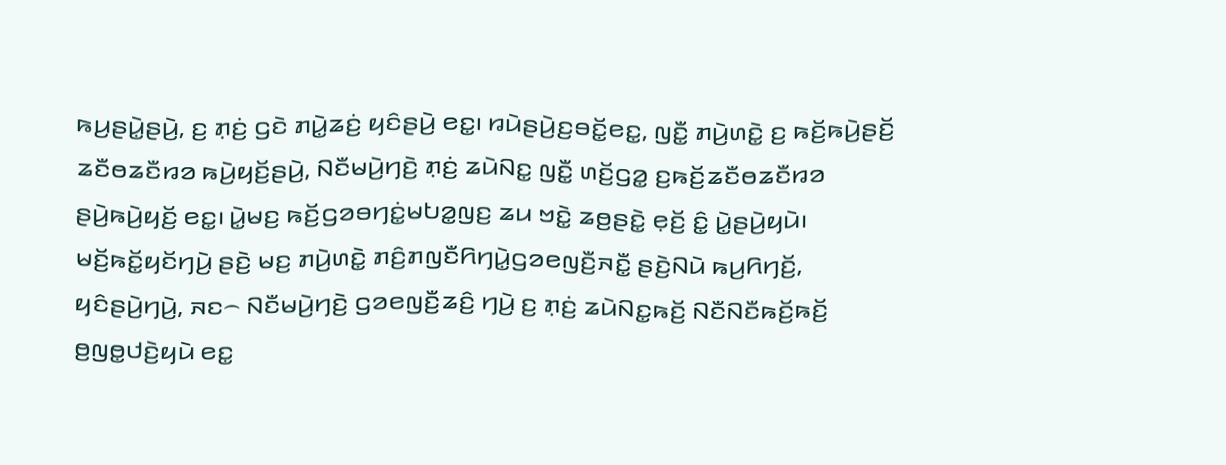ꤒꤣ꤬ꤔꤣꤧ꤭ꤔꤣꤧ꤬, ꤢ꤬ ꤊ꤫ꤢꤦ꤬ ꤞꤢꤧ ꤊꤣꤧ꤭ꤘꤢꤦ꤬ ꤟꤢꤨꤔꤣꤧ꤬ ꤕꤢ꤭꤯ ꤙꤣꤧꤔꤣꤧ꤬ꤢ꤬ꤋꤢꤩ꤭ꤕꤢ꤭, ꤜꤢꤪ꤭ ꤊꤣꤧ꤬ꤛꤢꤧ꤭ ꤢ꤬ ꤒꤢꤩ꤬ꤒꤣꤧ꤬ꤔꤢꤩ꤬ ꤘꤢꤪꤥꤘꤢꤪꤙꤤ ꤒꤣꤧ꤬ꤟꤢꤩ꤬ꤔꤣꤧ꤬, ꤡꤢꤪꤗꤣꤧ꤬ꤚꤢꤧ꤬ ꤊ꤫ꤢꤦ꤬ ꤘꤣꤧꤡꤢ꤭ ꤜꤢꤪ꤭ ꤛꤢꤩ꤬ꤞꤤ꤭ ꤢ꤬ꤒꤢꤩ꤬ꤘꤢꤪꤥꤘꤢꤪꤙꤤ ꤔꤣꤧ꤬ꤒꤣꤧ꤬ꤟꤢꤩ꤬ ꤕꤢ꤭꤯ ꤣꤧ꤭ꤗꤢ꤬ ꤒꤢꤩ꤬ꤞꤤꤋꤚꤢꤦ꤭ꤗꤝꤤ꤭ꤜꤢ꤬ ꤘꤣ ꤠꤢꤧ꤭ ꤘꤥ꤬ꤔꤢꤧ꤭ ꤕ꤫ꤢꤩ꤬ ꤢꤨ꤭ ꤣꤧ꤭ꤔꤣꤧ꤬ꤟꤣꤧ꤯
ꤗꤢꤩ꤬ꤒꤢꤩ꤭ꤟꤢꤩꤚꤣꤧ꤬ ꤔꤢꤧ꤬ ꤗꤢ꤬ ꤊꤣꤧ꤬ꤛꤢꤧ꤭ ꤊꤢꤨ꤬ꤊꤜꤢꤪꤖꤚꤣꤧ꤭ꤞꤤꤕꤜꤢꤪ꤬ꤏꤢꤪ꤭ ꤔꤢꤧ꤬ꤡꤣꤧ ꤒꤣ꤬ꤖꤚꤢꤩ꤬, ꤟꤢꤨꤔꤣꤧ꤬ꤚꤣꤧ꤬, ꤏꤢ꤮ ꤡꤢꤪꤗꤣꤧ꤬ꤚꤢꤧ꤬ ꤞꤤꤕꤜꤢꤪ꤬ꤘꤢꤨ꤬ ꤚꤣꤧ꤬ ꤢ꤬ ꤊ꤫ꤢꤦ꤬ ꤘꤣꤧꤡꤢ꤭ꤒꤢꤩ꤬ ꤡꤢꤪꤡꤢꤪꤒꤢꤩ꤬ꤒꤢꤩ꤬ ꤥ꤬ꤜꤥ꤭ꤓꤢꤧ꤬ꤟꤣꤧ ꤕꤢ꤭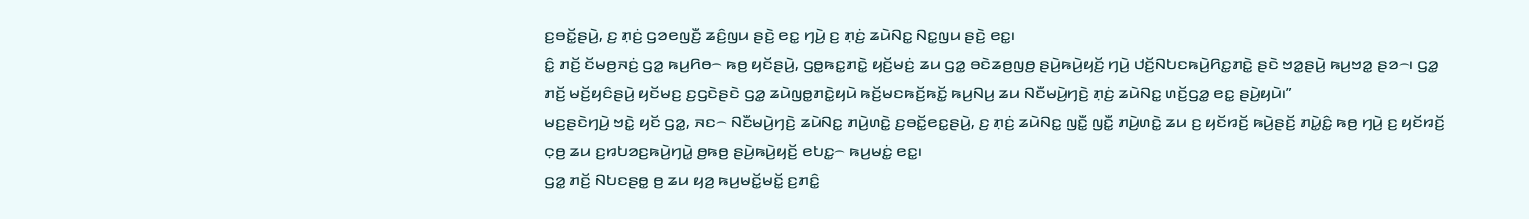ꤢ꤬ꤋꤢꤩ꤭ꤔꤣꤧ꤬, ꤢ꤬ ꤊ꤫ꤢꤦ꤬ ꤞꤤꤕꤜꤢꤪ꤬ ꤘꤢꤨ꤬ꤜꤣ ꤔꤢꤧ꤬ ꤕꤢ꤭ ꤚꤣꤧ꤬ ꤢ꤬ ꤊ꤫ꤢꤦ꤬ ꤘꤣꤧꤡꤢ꤭ ꤡꤢ꤭ꤜꤣ ꤔꤢꤧ꤬ ꤕꤢ꤭꤯
ꤢꤨ꤭ ꤊꤢꤩ꤬ ꤢꤩꤗꤥ꤬ꤏꤢꤦ꤬ ꤞꤤ꤭ ꤒꤣ꤬ꤖꤥ꤮ ꤒꤥ꤬ ꤟꤢꤩꤔꤣꤧ꤬, ꤞꤥ꤭ꤒꤢ꤭ꤊꤢꤧ꤭ ꤟꤢꤩ꤬ꤗꤢꤦ꤬ ꤘꤣ ꤞꤤ꤭ ꤋꤢꤧꤘꤥ꤬ꤜꤥ꤬ ꤔꤣꤧ꤬ꤒꤣꤧ꤬ꤟꤢꤩ꤬ ꤚꤣꤧ꤬ ꤓꤢꤩ꤬ꤡꤝꤢꤒꤣꤧ꤬ꤖꤢ꤭ꤊꤢꤧ꤭ ꤔꤢꤧ ꤠꤤ꤭ꤔꤣꤧ꤬ ꤒꤣ꤬ꤠꤤ꤭ ꤔꤤ꤮꤯ ꤞꤤ꤭ ꤊꤢꤩ꤬ ꤗꤢꤩ꤬ꤟꤢꤨꤔꤣꤧ꤬ ꤟꤢꤩꤗꤢ꤬ ꤢ꤬ꤞꤢꤧꤔꤢꤧ ꤞꤤ꤭ ꤘꤣꤧꤜꤥ꤭ꤊꤢꤧ꤭ꤟꤣꤧ ꤒꤢꤩ꤬ꤗꤢꤒꤢꤩ꤬ꤒꤢꤩ꤭ ꤒꤣ꤬ꤡꤣ꤬ ꤘꤣ ꤡꤢꤪꤗꤣꤧ꤬ꤚꤢꤧ꤬ ꤊ꤫ꤢꤦ꤬ ꤘꤣꤧꤡꤢ꤭ ꤛꤢꤩ꤬ꤞꤤ꤭ ꤕꤢ꤭ ꤔꤣꤧ꤬ꤟꤣꤧ꤯”
ꤗꤢ꤬ꤔꤢꤧꤚꤣꤧ꤬ ꤠꤢꤧ꤭ ꤟꤢꤩ ꤞꤤ꤭, ꤏꤢ꤮ ꤡꤢꤪꤗꤣꤧ꤬ꤚꤢꤧ꤬ ꤘꤣꤧꤡꤢ꤭ ꤊꤣꤧ꤬ꤛꤢꤧ꤭ ꤢ꤬ꤋꤢꤩ꤭ꤕꤢ꤭ꤔꤣꤧ꤬, ꤢ꤬ ꤊ꤫ꤢꤦ꤬ ꤘꤣꤧꤡꤢ꤭ ꤜꤢꤪ꤭ ꤜꤢꤪ꤭ ꤊꤣꤧ꤬ꤛꤢꤧ꤭ ꤘꤣ ꤢ꤬ ꤟꤢꤩꤙꤢꤩ꤬ ꤒꤣꤧ꤬ꤔꤢꤩ꤬ ꤊꤣꤧ꤭ꤢꤨ꤭ ꤒꤥ꤬ ꤚꤣꤧ꤬ ꤢ꤬ ꤟꤢꤩꤙꤢꤩ꤬ ꤍ꤫ꤥ꤬ ꤘꤣ ꤢ꤬ꤙꤝꤤꤢ꤬ꤒꤣꤧ꤬ꤚꤣꤧ꤭ ꤥ꤬ꤒꤥ꤬ ꤔꤣꤧ꤬ꤒꤣꤧ꤬ꤟꤢꤩ꤬ ꤕꤝꤢ꤭꤮ ꤒꤣ꤬ꤗꤢꤦ꤭ ꤕꤢ꤭꤯
ꤞꤤ꤭ ꤊꤢꤩ꤬ ꤡꤝꤢꤔꤥ꤭ ꤥ꤬ ꤘꤣ ꤟꤤ꤬ ꤒꤣ꤬ꤗꤢꤩ꤭ꤗꤢꤩ꤭ ꤢ꤬ꤊꤢꤨ꤭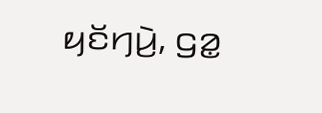ꤟꤢꤩꤚꤣꤧ꤬, ꤞꤤ꤭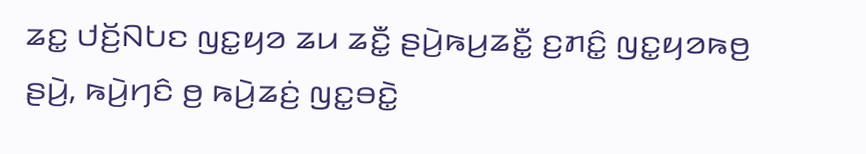ꤘꤢ꤭ ꤓꤢꤩ꤬ꤡꤝꤢ ꤜꤢ꤭ꤟꤤ ꤘꤣ ꤘꤢꤪ꤭ ꤔꤣꤧ꤬ꤒꤣ꤬ꤘꤢꤪ꤭ ꤢ꤬ꤊꤢꤨ꤭ ꤜꤢ꤭ꤟꤤꤒꤥ꤬ ꤔꤣꤧ꤬, ꤒꤣꤧ꤬ꤚꤢꤨ ꤥ꤬ ꤒꤣꤧ꤬ꤘꤢꤦ꤬ ꤜꤢ꤭ꤋꤢꤧ꤭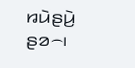ꤙꤣꤧꤔꤣꤧ꤬ ꤔꤤ꤮꤯